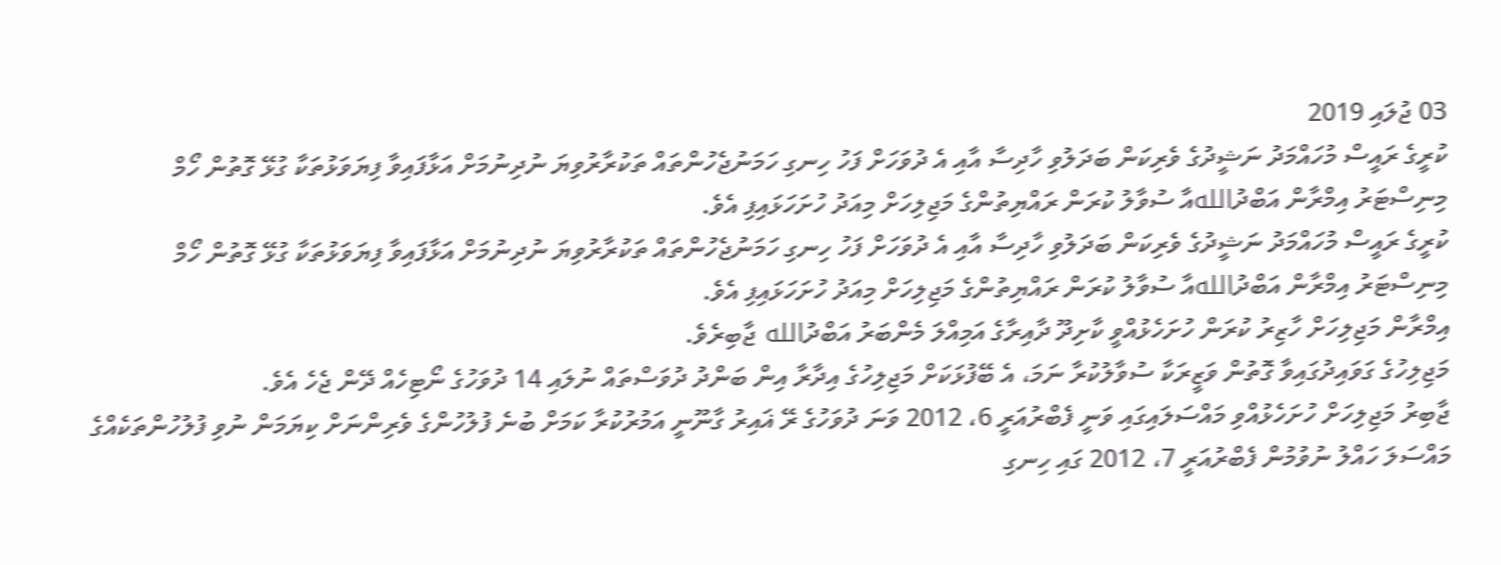03 ޖުލައި 2019
ކުރީގެ ރައީސް މުހައްމަދު ނަޝީދުގެ ވެރިކަން ބަދަލުވި ހާދިސާ އާއި އެ ދުވަހަށް ފަހު ހިނގި ހަމަނުޖެހުންތައް ތަކުރާރުވިޔަ ނުދިނުމަށް އަޅާފައިވާ ފިޔަވަޅުތަކާ ގުޅޭ ގޮތުން ހޯމް މިނިސްޓަރު އިމްރާން އަބްދުاللهއާ ސުވާލު ކުރަން ރައްޔިތުންގެ މަޖިލިހަށް މިއަދު ހުށަހަޅައިފި އެވެ.
ކުރީގެ ރައީސް މުހައްމަދު ނަޝީދުގެ ވެރިކަން ބަދަލުވި ހާދިސާ އާއި އެ ދުވަހަށް ފަހު ހިނގި ހަމަނުޖެހުންތައް ތަކުރާރުވިޔަ ނުދިނުމަށް އަޅާފައިވާ ފިޔަވަޅުތަކާ ގުޅޭ ގޮތުން ހޯމް މިނިސްޓަރު އިމްރާން އަބްދުاللهއާ ސުވާލު ކުރަން ރައްޔިތުންގެ މަޖިލިހަށް މިއަދު ހުށަހަޅައިފި އެވެ.
އިމްރާން މަޖިލިހަށް ހާޒިރު ކުރަން ހުށަހެޅުއްވީ ކާށިދޫ ދާއިރާގެ އަމިއްލަ މެންބަރު އަބްދުالله ޖާބިރެވެ.
މަޖިލިހުގެ ގަވައިދުގައިވާ ގޮތުން ވަޒީރަކާ ސުވާލުކުރާ ނަމަ، އެ ބޭފުޅަކަށް މަޖިލިހުގެ އިދާރާ އިން ބަންދު ދުވަސްތައް ނުލައި 14 ދުވަހުގެ ނޯޓިހެއް ދޭން ޖެހެ އެވެ.
ޖާބިރު މަޖިލިހަށް ހުށަހެޅުއްވި މައްސަލައިގައި ވަނީ ފެބްރުއަރީ 6، 2012 ވަނަ ދުވަހުގެ ރޭ ޣައިރު ގާނޫނީ އަމުރުކުރާ ކަމަށް ބުނެ ފުލުހުންގެ ވެރިންނަށް ކިޔަމަން ނުވި ފުލުހުންތަކެއްގެ މައްސަލަ ހައްލު ނުވުމުން ފެބްރުއަރީ 7، 2012 ގައި ހިނގި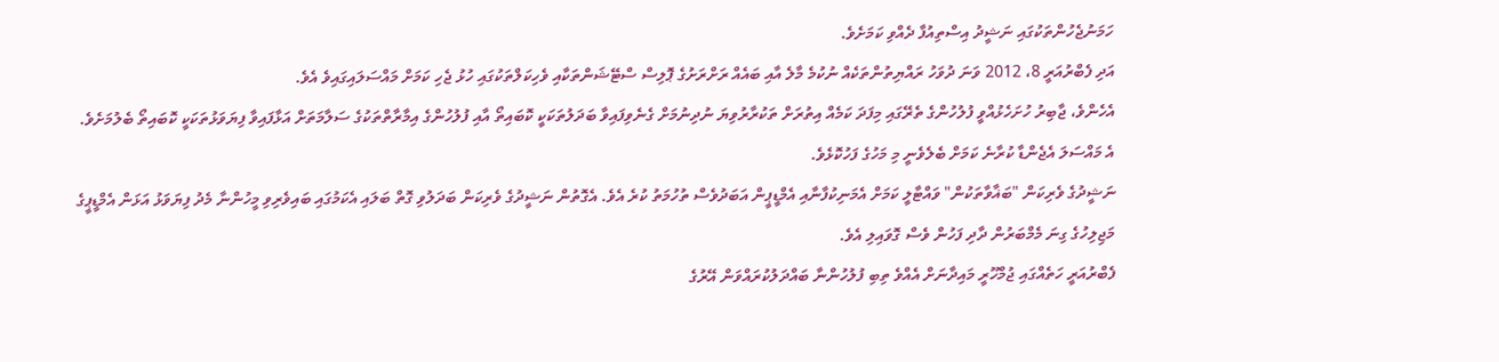ހަމަނުޖެހުންތަކުގައި ނަޝީދު އިސްތިއުފާ ދެއްވި ކަމަށެވެ.
އަދި ފެބްރުއަރީ 8، 2012 ވަނަ ދުވަހު ރައްޔިތުންތަކެއް ނުކުމެ މާލެ އާއި ބައެއް ރަށްރަށުގެ ޕޮލިސް ސްޓޭޝަންތަކާއި ވެހިކަލްތަކުގައި ހުޅު ޖެހި ކަމަށް މައްސަލައިގައިވެ އެވެ.
އެހެންވެ، ޖާބިރު ހުށަހެޅުއްވީ ފުލުހުންގެ ތެރޭގައި މިފަދަ ކަމެއް އިތުރަށް ތަކުރާރުވިޔަ ނުދިނުމަށް ގެނެވިފައިވާ ބަދަލުތަކަކީ ކޮބައިތޯ އާއި ފުލުހުންގެ އިމާރާތްތަކުގެ ސަލާމަތަށް އަޅާފައިވާ ފިޔަވަޅުތަކަކީ ކޮބައިތޯ ބެލުމަށެވެ.
އެ މައްސަލަ އެޖެންޑާ ކުރާނެ ކަމަށް ބެލެވެނީ މި މަހުގެ ފަހުކޮޅެވެ.
ނަޝީދުގެ ވެރިކަން "ބަޣާވާތަކުން" ވައްޓާލީ ކަމަށް އެމަނިކުފާނާއި އެމްޑީޕީން އަބަދުވެސް ތުހުމަތު ކުރެ އެވެ. އެގޮތުން ނަޝީދުގެ ވެރިކަން ބަދަލުވި ގޮތް ބަލައި އެކަމުގައި ބައިވެރިވި މީހުންނާ މެދު ފިޔަވަޅު އަޅަން އެމްޑީޕީގެ މަޖިލިހުގެ ގިނަ މެމްބަރުން ދާދި ފަހުން ވެސް ގޮވައިލި އެވެ.
ފެބްރުއަރީ ހަތެއްގައި ޖުމްހޫރީ މައިދާނަށް އެއްވެ ތިބި ފުލުހުންނާ ބައްދަލުކުރައްވަން އޭރުގެ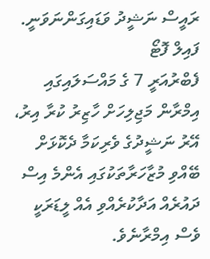ރައީސް ނަޝީދު ވަޑައިގަންނަވަނީ. ފައިލް ފޮޓޯ
ފެބްރުއަރީ 7 ގެ މައްސަލައިގައި އިމްރާން މަޖިލިހަށް ހާޒިރު ކުރާ އިރު، އޭރު ނަޝީދުގެ ވެރިކަމާ ދެކޮޅަށް ބޭއްވި މުޒާހަރާތަކުގައި އެންމެ އިސް ދައުރެއް އަދާކުރެއްވި އެއް ލީޑަރަކީ ވެސް އިމްރާނެވެ.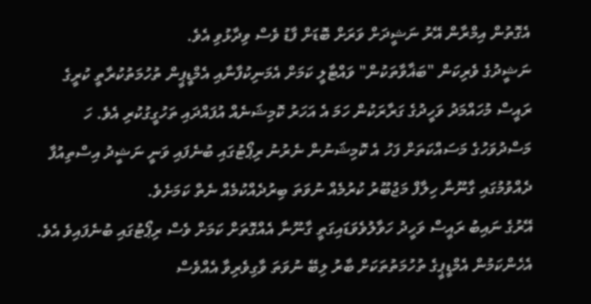އެގޮތުން އިމްރާން އޭރު ނަޝީދަށް ވަރަށް ބޮޑަށް ފާޑު ވެސް ވިދާޅުވި އެވެ.
ނަޝީދުގެ ވެރިކަން "ބަޣާވާތަކުން" ވައްޓާލީ ކަމަށް އެމަނިކުފާނާއި އެމްޑީޕީން ތުހުމަތުކުރާތީ ކުރީގެ ރައީސް މުހައްމަދު ވަހީދުގެ ގަރާރަކުން ހަމަ އެ އަހަރު ކޮމިޝަނެއް އުފައްދައި ތަހުގީގުކުރި އެވެ. ހަ މަސްދުވަހުގެ މަސައްކަތަށް ފަހު އެ ކޮމިޝަނުން ނެރުނު ރިޕޯޓުގައި ބުނެފައި ވަނީ ނަޝީދު އިސްތިއުފާ ދެއްވުމުގައި ގާނޫނާ ހިލާފް މަޖުބޫރު ކުރުމެއް ނުވަތަ ބިރުދެއްކުމެއް ނެތް ކަމަށެވެ.
އޭރުގެ ނައިބު ރައީސް ވަހީދު ހަވާލުވެވަޑައިގަތީ ގާނޫނާ އެއްގޮތަށް ކަމަށް ވެސް ރިޕޯޓުގައި ބުނެފައިވެ އެވެ. އެހެންކަމުން އެމްޑީޕީގެ ތުހުމަތުތަކަށް ބާރު ލިބޭ ނުވަތަ ވާގިވެރިވާ އެއްވެސް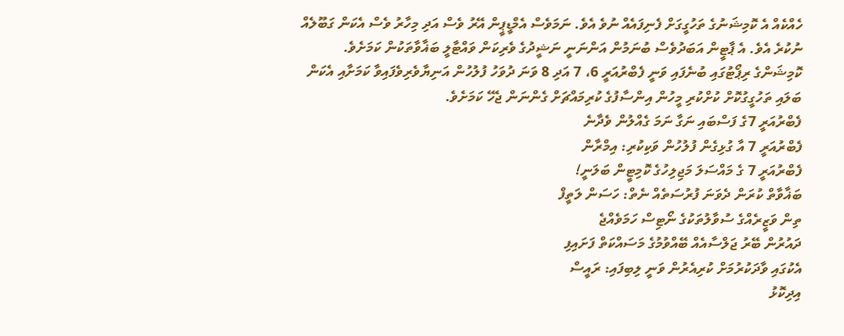ހެއްކެއް އެ ކޮމިޝަނުގެ ތަހުގީގަށް ފެނިފައެއް ނުވެ އެވެ. ނަމަވެސް އެމްޑީޕީން އޭރު ވެސް އަދި މިހާރު ވެސް އެކަން ގަބޫލެއް ނުކުރެ އެވެ. އެ ޕާޓީން އަބަދުވެސް ބުނަމުން އަންނަނީ ނަޝީދުގެ ވެރިކަން ވައްޓާލީ ބަޣާވާތަކުން ކަމަށެވެ.
ކޮމިޝަންގެ ރިޕޯޓުގައި ބުނެފައި ވަނީ ފެބްރުއަރީ 6، 7 އަދި 8 ވަނަ ދުވަހު ފުލުހުން އަނިޔާވެރިވެފައިވާ ކަމަށާއި އެކަން ބަލައި ތަހުގީގުކޮށް ކުށްކުރި މީހުން އިންސާފުގެ ކުރިމައްޗަށް ގެންނަން ޖެހޭ ކަމަށެވެ.
ފެބްރުއަރީ 7ގެ ފަސްބައި ނަގާ ނަމަ ގެއްލުން ވެދާނެ
ފެބްރުއަރީ 7 އާ ގުޅިގެން ފުލުހުން ވަކިކުރި: އިމްރާން
ފެބްރުއަރީ 7 ގެ މައްސަލަ މަޖިލިހުގެ ކޮމިޓީން ބަލަނީ!
ބަޣާވާތް ކުރަން ދެވަނަ ފުރުސަތެއް ނެތް: ހަސަން ލަތީފް
ތިން ވަޒީރެއްގެ ސުވާލުތަކުގެ ނޯޓިސް ހަމަވެއްޖެ
ދައުރުން ބޭރު ޖަލްސާއެއް ބޭއްވުމުގެ މަސައްކަތް ފަށައިފި
އެކުގައި ވާދަކުރުމަށް ކުރިއެރުން ވަނީ ލިބިފައި: ރައީސް
އިދިކޮޅު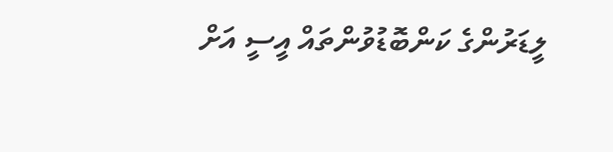ލީޑަރުންގެ ކަންބޮޑުވުންތައް އީސީ އަށް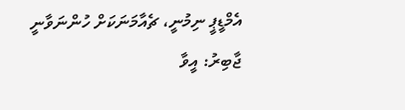އެމްޑީޕީ ނިމުނީ، ޗެއާމަނަކަށް ހުންނަވާނީ ޖާބިރު: އީވާ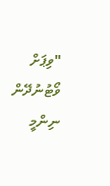"ވިޕަށް ވޯޓުނުދޭން ނިންމީ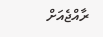ރާއްޖެއަށް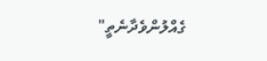ގެއްލުންވެދާނެތީ"